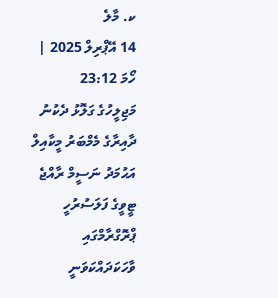ކ. މާލެ
14 އޭޕްރިލް 2025 | ހޯމަ 23:12
މަޖިލީހުގެ ގަލޮޅު ދެކުނު ދާއިރާގެ މެމްބަރު މީކާއިލް އަޙުމަދު ނަސީމް ރާއްޖެ ޓީވީގެ ފަލަސުރުހީ ޕްރޮގްރާމްގައި ވާހަކަދައްކަވަނީ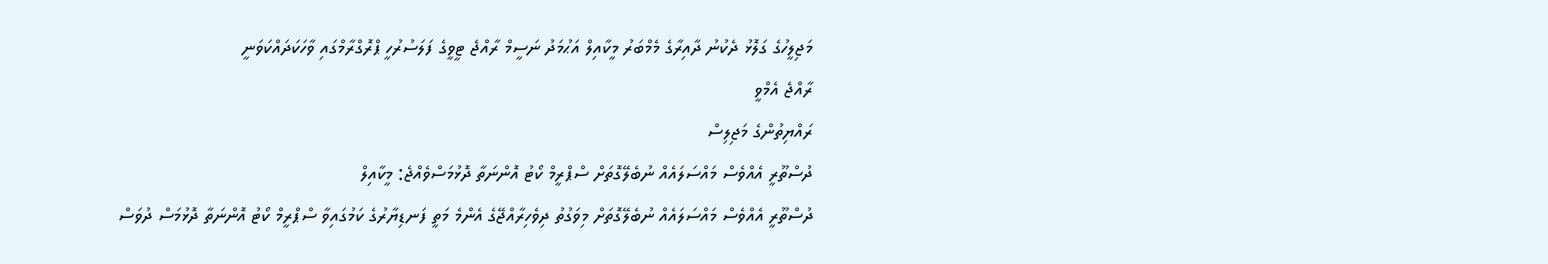މަޖިލީހުގެ ގަލޮޅު ދެކުނު ދާއިރާގެ މެމްބަރު މީކާއިލް އަޙުމަދު ނަސީމް ރާއްޖެ ޓީވީގެ ފަލަސުރުހީ ޕްރޮގްރާމްގައި ވާހަކަދައްކަވަނީ
ރާއްޖެ އެމްވީ
ރައްޔިތުންގެ މަޖިލިސް
ދުސްތޫރީ އެއްވެސް މައްސަލައެއް ނުބެލޭގޮތަށް ސްޕްރީމް ކޯޓު އޮންނަތާ ދޮޅުމަސްވެއްޖެ: މީކާއިލް
ދުސްތޫރީ އެއްވެސް މައްސަލައެއް ނުބެލޭގޮތަށް މިވަގުތު ދިވެހިރާއްޖޭގެ އެންމެ މަތީ ފަނޑިޔާރުގެ ކަމުގައިވާ ސްޕްރީމް ކޯޓު އޮންނަތާ ދޮޅުމަސް ދުވަސް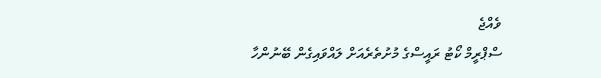ވެއްޖެ
ސްޕްރީމް ކޯޓު ރައީސްގެ މުށުތެރެއަށް ލައްވައިގެން ބޭނުންހާ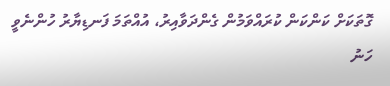ގޮތަކަށް ކަންކަން ކުރައްވަމުން ގެންދަވާއިރު، އުއްތަމަ ފަނޑިޔާރު ހުންނެވީ ހަނު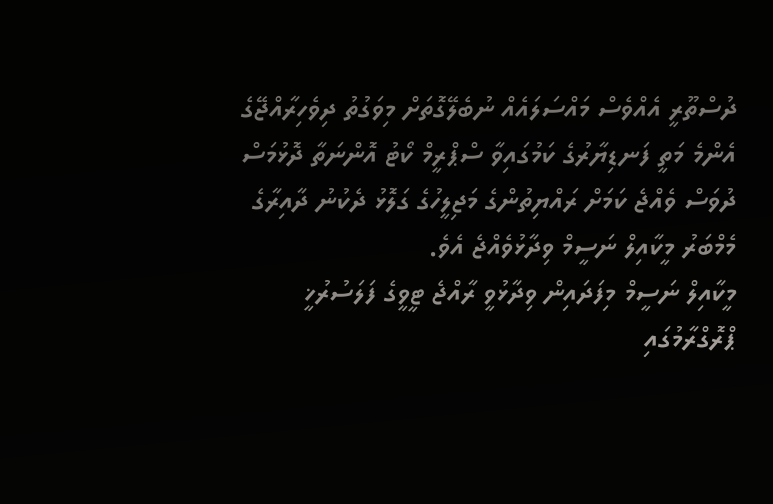ދުސްތޫރީ އެއްވެސް މައްސަލައެއް ނުބެލޭގޮތަށް މިވަގުތު ދިވެހިރާއްޖޭގެ އެންމެ މަތީ ފަނޑިޔާރުގެ ކަމުގައިވާ ސްޕްރީމް ކޯޓު އޮންނަތާ ދޮޅުމަސް ދުވަސް ވެއްޖެ ކަމަށް ރައްޔިތުންގެ މަޖިލީހުގެ ގަލޮޅު ދެކުނު ދާއިރާގެ މެމްބަރު މީކާއިލް ނަސީމް ވިދާޅުވެއްޖެ އެވެ.
މީކާއިލް ނަސީމް މިފަދައިން ވިދާޅުވީ ރާއްޖެ ޓީވީގެ ފަލަސުރުޚީ ޕްރޮގްރާމުގައި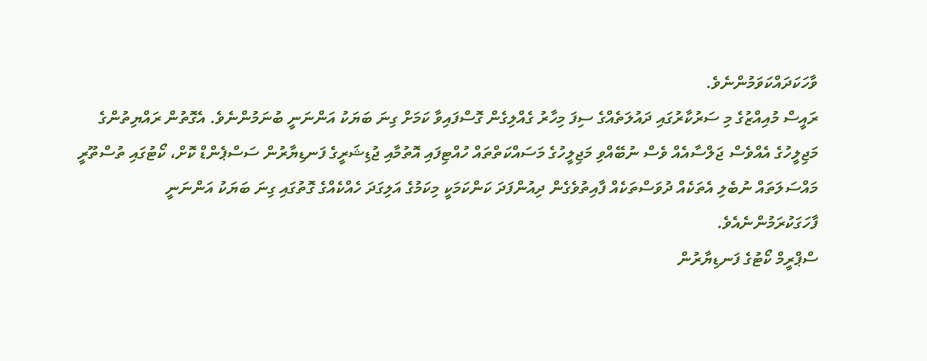ވާހަކަދައްކަވަމުންނެވެ.
ރައީސް މުއިއްޒުގެ މި ސަރުކާރުގައި ދައުލަތެއްގެ ސިފަ މިހާރު ގެއްލިގެން ގޮސްފައިވާ ކަމަށް ގިނަ ބަޔަކު އަންނަނީ ބުނަމުންނެވެ. އެގޮތުން ރައްޔިތުންގެ މަޖިލީހުގެ އެއްވެސް ޖަލްސާއެއް ވެސް ނުބޭއްވި މަޖިލީހުގެ މަސައްކަތްތައް ހުއްޓިފައި އޮތުމާއި ޖުޑިޝަރީގެ ފަނޑިޔާރުން ސަސްޕެންޑް ކޮށް، ކޯޓުގައި ތުސްތޫރީ މައްސަލަތައް ނުބެލި އެތަކެއް ދުވަސްތަކެއް ފާއިތުވެގެން ދިއުންފަދަ ކަންކަމަކީ މިކަމުގެ އަލިގަދަ ހެއްކެއްގެ ގޮތުގައި ގިނަ ބަޔަކު އަންނަނީ ފާހަގަކުރަމުންނެއެވެ.
ސްޕްރީމް ކޯޓުގެ ފަނޑިޔާރުން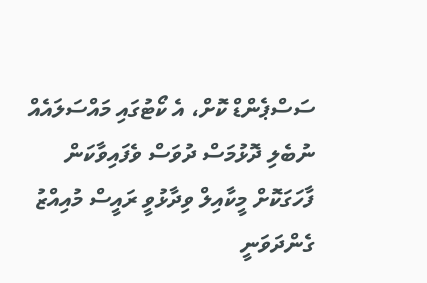ސަސްޕެންޑް ކޮށް، އެ ކޯޓުގައި މައްސަލައެއް ނުބެލި ދޮޅުމަސް ދުވަސް ވެފައިވާކަން ފާހަގަކޮށް މީކާއިލް ވިދާޅުވީ ރައީސް މުއިއްޒު ގެންދަވަނީ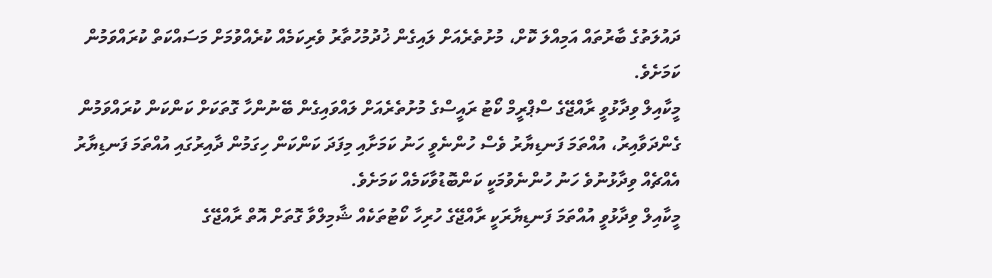ދައުލަތުގެ ބާރުތައް އަމިއްލަ ކޮށް، މުށުތެރެއަށް ލައިގެން ޚުދުމުހުތާރު ވެރިކަމެއް ކުރެއްވުމަށް މަސައްކަތް ކުރައްވަމުން ކަމަށެވެ.
މީކާއިލް ވިދާޅުވީ ރާއްޖޭގެ ސްޕްރީމް ކޯޓު ރައީސްގެ މުށުތެރެއަށް ލައްވައިގެން ބޭނުންހާ ގޮތަކަށް ކަންކަން ކުރައްވަމުން ގެންދަވާއިރު، އުއްތަމަ ފަނޑިޔާރު ވެސް ހުންނެވީ ހަނު ކަމަށާއި މިފަދަ ކަންކަން ހިގަމުން ދާއިރުގައި އުއްތަމަ ފަނޑިޔާރު އެއްޗެއް ވިދާޅުނުވެ ހަނު ހުންނެވުމަކީ ކަންބޮޑުވާކަމެއް ކަމަށެވެ.
މީކާއިލް ވިދާޅުވީ އުއްތަމަ ފަނޑިޔާރަކީ ރާއްޖޭގެ ހުރިހާ ކޯޓުތަކެއް ޝާމިލްވާ ގޮތަށް އޮތް ރާއްޖޭގެ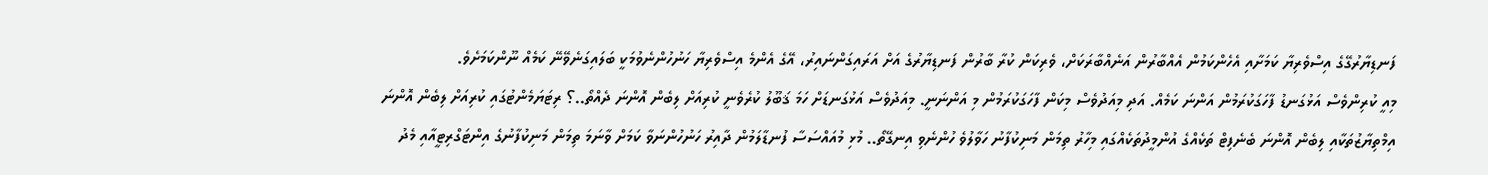ފަނޑިޔާރުގޭގެ އިސްވެރިޔާ ކަމަށާއި އެހެންކަމުން އެއްބާރުން އަނެއްބާރަކަށް، ވެރިކަން ކުރާ ބާރުން ފަނޑިޔާރުގެ އަށް އަރައިގަންނައިރު، އޭގެ އެންމެ އިސްވެރިޔާ ހަނުހުންނެވުމަކީ ބަލައިގަނެވޭނޭ ކަމެއް ނޫންކަމަށެވެ.
މިއީ ކުރިންވެސް އަޅުގަނޑު ފާހަގަކުރަމުން އަންނަ ކަމެއް. އަދި މިއަދުވެސް މިކަން ފާހަގަކުރަމުން މި އަންނަނީ. މިއަދުވެސް އަޅުގަނޑަށް ހަމަ ޤަބޫލު ކުރެވެނީ ކުރިއަށް ލިބެން އޮންނަ ދެއްތޯ..؟ ރިޓަޔަމެންޓުގައި ކުރިއަށް ލިބެން އޮންނަ އިމްތިޔާޒުތަކާއި ލިބެން އޮންނަ ބެނެފިޓް ތަކެއްގެ އުންމީދުތަކެއްގައި މިހާރު ތިމަން މަނިކުފާނު ހަވާލުވެ ހުންނެވި އިނގޭތޯ.. މުޅި މުއައްސަސާ ފުނޑާލަމުން ދާއިރު ހަނުހުންނަވާ ކަމަށް ވާނަމަ ތިމަން މަނިކުފާނުގެ އިންޓަގްރިޓީއާއި މެދު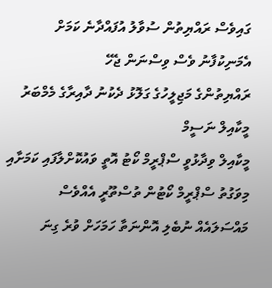ގައިވެސް ރައްޔިތުން ސުވާލު އުފައްދާނެ ކަމަށް އެމަނިކުފާނު ވެސް ވިސްނަން ޖެހޭ
ރައްޔިތުންގެ މަޖިލީހުގެ ގަލޮޅު ދެކުނު ދާއިރާގެ މެމްބަރު މީކާއިލް ނަސީމް
މީކާއިލް ވިދާޅުވީ ސްޕްރީމް ކޯޓު އޮތީ ވައުކޮށްލާފައި ކަމަށާއި މިވަގުތު ސްޕްރީމް ކޯޓުން ތުސްތޫރީ އެއްވެސް މައްސަލައެއް ނުބެލި އޮންނަތާ ހަމަހަށް ވުރެ ގިނަ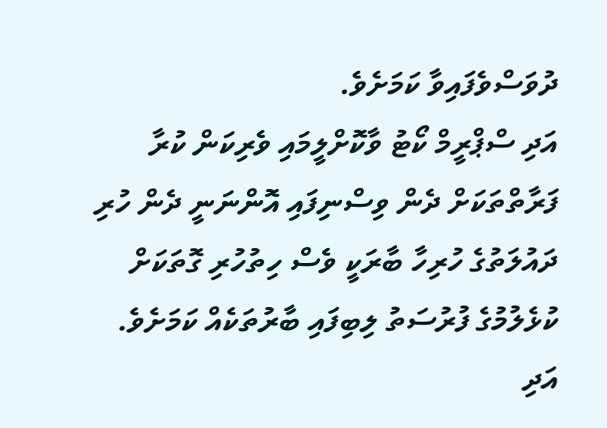ދުވަސްވެފައިވާ ކަމަށެވެ.
އަދި ސްޕްރީމް ކޯޓު ވާކޮށްލީމައި ވެރިކަން ކުރާ ފަރާތްތަކަށް ދެން ވިސްނިފައި އޮންނަނީ ދެން ހުރި ދައުލަތުގެ ހުރިހާ ބާރަކީ ވެސް ހިތުހުރި ގޮތަކަށް ކުޅެލުމުގެ ފުރުސަތު ލިބިފައި ބާރުތަކެއް ކަމަށެވެ. އަދި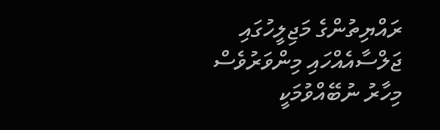ރައްޔިތުންގެ މަޖިލީހުގައި ޖަލްސާއެއްހައި މިންވަރުވެސް މިހާރު ނުބޭއްވުމަކީ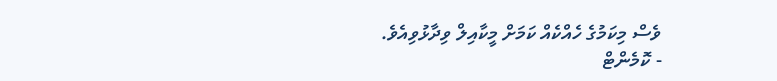ވެސް މިކަމުގެ ހެއްކެއް ކަމަށް މީކާއިލް ވިދާޅުވިއެވެ.
- ކޮމެންޓް